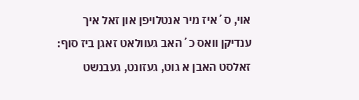אוי, ס´איז מיר אנטלויפן און זאל איך
ענדיקן וואס כ´האב געוולאט זאגן ביז סוף: זאלסט האבן א גוט, געזונט, געבנשט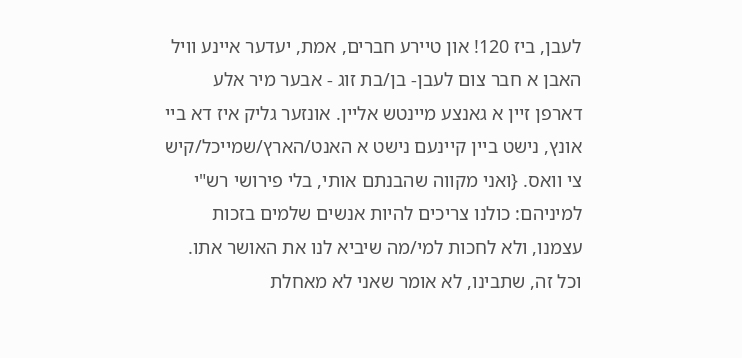לעבן, ביז 120! און טיירע חברים, אמת, יעדער איינע וויל האבן א חבר צום לעבן- בן/בת זוג - אבער מיר אלע דארפן זיין א גאנצע מיינטש אליין. אונזער גליק איז דא ביי אונץ, נישט ביין קיינעם נישט א האנט/הארץ/שמייכל/קיש צי וואס. {ואני מקווה שהבנתם אותי, בלי פירושי רש"י למיניהם: כולנו צריכים להיות אנשים שלמים בזכות עצמנו, ולא לחכות למי/מה שיביא לנו את האושר אתו. וכל זה, שתבינו, לא אומר שאני לא מאחלת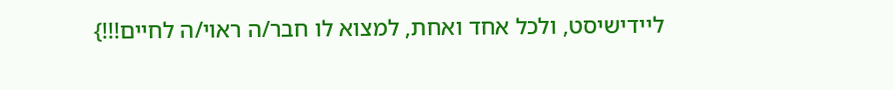ליידישיסט, ולכל אחד ואחת, למצוא לו חבר/ה ראוי/ה לחיים!!!}